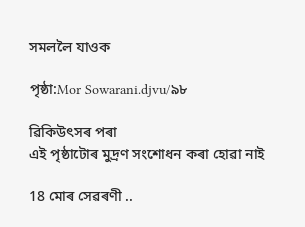সমললৈ যাওক

পৃষ্ঠা:Mor Sowarani.djvu/৯৮

ৱিকিউৎসৰ পৰা
এই পৃষ্ঠাটোৰ মুদ্ৰণ সংশোধন কৰা হোৱা নাই

18 মোৰ সেৱৰণী ..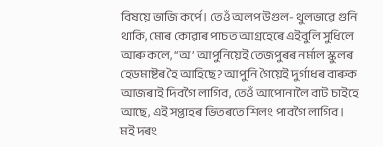বিষয়ে ভাজি কৰ্পে। তেওঁ অলপ উগুল- থুলভাৱে গুনি থাকি, মোৰ কোৱাৰ পাচত আগ্ৰহেৰে এইবুলি সুধিলে আৰু কলে, “অ’ আপুনিয়েই তেজপুৰৰ নৰ্মাল স্কুলৰ হেডমাষ্টৰ হৈ আহিছে? আপুনি গৈয়েই দুৰ্গাধৰ বাৰুক আজৰাই দিবগৈ লাগিব, তেওঁ আপোনালৈ বাট চাইহে আছে, এই সপ্তাহৰ ভিতৰতে শিলং পাবগৈ লাগিব। মই দৰং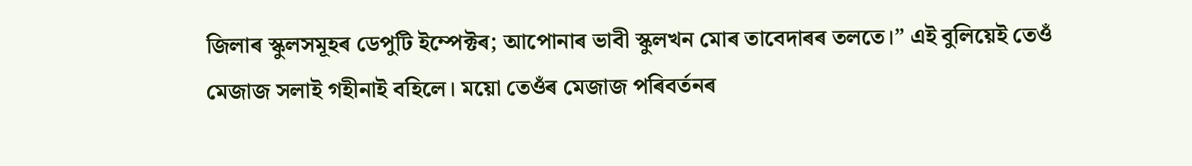জিলাৰ স্কুলসমূহৰ ডেপুটি ইম্পেক্টৰ; আপোনাৰ ভাবী স্কুলখন মোৰ তাবেদাৰৰ তলতে।” এই বুলিয়েই তেওঁ মেজাজ সলাই গহীনাই বহিলে। ময়ো তেওঁৰ মেজাজ পৰিবৰ্তনৰ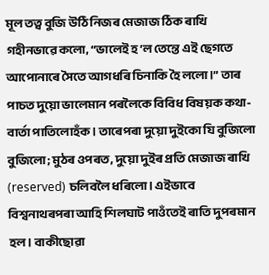মূল তত্ব বুজি উঠি নিজৰ মেজাজ ঠিক ৰাখি গহীনভাৱে কলো, “ভালেই হ’ল তেন্তে এই ছেগতে আপোনাৰে সৈতে আগধৰি চিনাকি হৈ ললো।” তাৰ পাচত দুয়ো ভালেমান পৰলৈকে বিবিধ বিষয়ক কথা-বাৰ্তা পাতিলোহঁক। তাৰেপৰা দুয়ো দুইকো যি বুজিলো বুজিলো; মুঠৰ ওপৰত, দুয়ো দুইৰ প্ৰতি মেজাজ ৰাখি (reserved) চলিবলৈ ধৰিলো। এইভাবে বিশ্বনাথৰপৰা আহি শিলঘাট পাওঁতেই ৰাতি দুপৰমান হল। বাকীছোৱা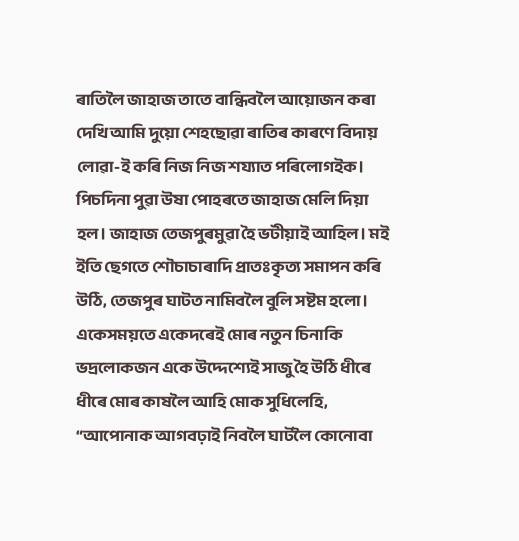ৰাতিলৈ জাহাজ তাতে বান্ধিবলৈ আয়োজন কৰা দেখি আমি দুয়ো শেহছোৱা ৰাতিৰ কাৰণে বিদায় লোৱা-ই কৰি নিজ নিজ শয্যাত পৰিলোগইক। পিচদিনা পুৱা উষা পোহৰতে জাহাজ মেলি দিয়া হল। জাহাজ তেজপুৰমুৱা হৈ ভটীয়াই আহিল। মই ইতি ছেগতে শৌচাচাৰাদি প্ৰাতঃকৃত্য সমাপন কৰি উঠি, তেজপুৰ ঘাটত নামিবলৈ বুলি সষ্টম হলো। একেসময়তে একেদৰেই মোৰ নতুন চিনাকি ভদ্ৰলোকজন একে উদ্দেশ্যেই সাজু হৈ উঠি ধীৰে ধীৰে মোৰ কাষলৈ আহি মোক সুধিলেহি, “আপোনাক আগবঢ়াই নিবলৈ ঘাটলৈ কোনোবা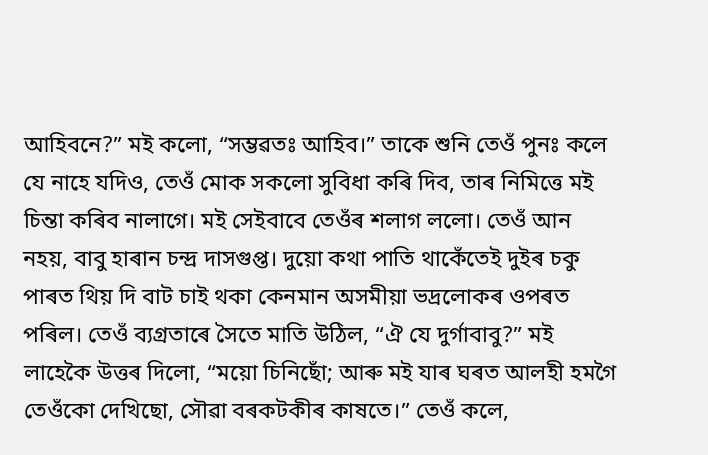আহিবনে?” মই কলো, “সম্ভৱতঃ আহিব।” তাকে শুনি তেওঁ পুনঃ কলে যে নাহে যদিও, তেওঁ মোক সকলো সুবিধা কৰি দিব, তাৰ নিমিত্তে মই চিন্তা কৰিব নালাগে। মই সেইবাবে তেওঁৰ শলাগ ললো। তেওঁ আন নহয়, বাবু হাৰান চন্দ্ৰ দাসগুপ্ত। দুয়ো কথা পাতি থাকেঁতেই দুইৰ চকু পাৰত থিয় দি বাট চাই থকা কেনমান অসমীয়া ভদ্ৰলোকৰ ওপৰত পৰিল। তেওঁ ব্যগ্ৰতাৰে সৈতে মাতি উঠিল, “ঐ যে দুৰ্গাবাবু?” মই লাহেকৈ উত্তৰ দিলো, “ময়ো চিনিছোঁ; আৰু মই যাৰ ঘৰত আলহী হমগৈ তেওঁকো দেখিছো, সৌৱা বৰকটকীৰ কাষতে।” তেওঁ কলে,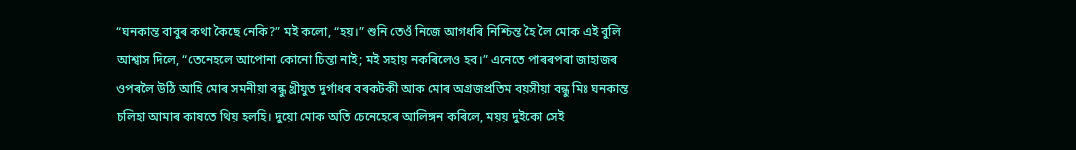“ঘনকান্ত বাবুৰ কথা কৈছে নেকি?” মই কলো, “হয়।” শুনি তেওঁ নিজে আগধৰি নিশ্চিন্ত হৈ লৈ মোক এই বুলি আশ্বাস দিলে, “তেনেহলে আপোনা কোনো চিন্তা নাই; মই সহায় নকৰিলেও হব।” এনেতে পাৰৰপৰা জাহাজৰ ওপৰলৈ উঠি আহি মোৰ সমনীয়া বন্ধু খ্ৰীযুত দুৰ্গাধৰ বৰকটকী আক মোৰ অগ্ৰজপ্ৰতিম বয়সীয়া বন্ধু মিঃ ঘনকান্ত চলিহা আমাৰ কাষতে থিয় হলহি। দুয়ো মোক অতি চেনেহেৰে আলিঙ্গন কৰিলে, ময়য় দুইকো সেই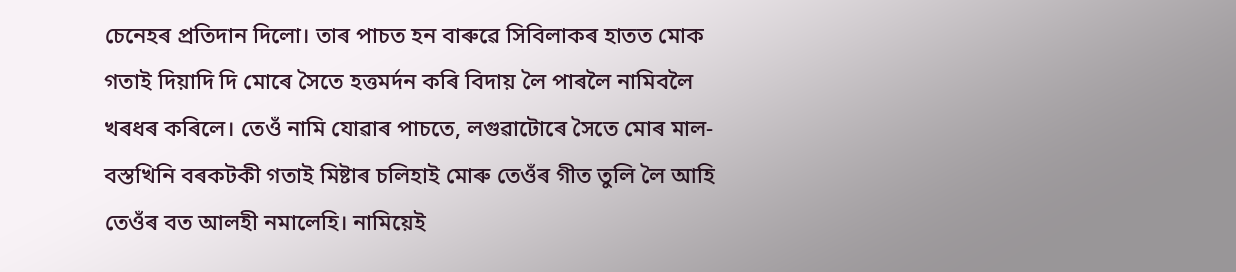চেনেহৰ প্ৰতিদান দিলো। তাৰ পাচত হন বাৰুৱে সিবিলাকৰ হাতত মোক গতাই দিয়াদি দি মোৰে সৈতে হত্তমৰ্দন কৰি বিদায় লৈ পাৰলৈ নামিবলৈ খৰধৰ কৰিলে। তেওঁ নামি যোৱাৰ পাচতে, লগুৱাটোৰে সৈতে মোৰ মাল-বস্তখিনি বৰকটকী গতাই মিষ্টাৰ চলিহাই মোৰু তেওঁৰ গীত তুলি লৈ আহি তেওঁৰ বত আলহী নমালেহি। নামিয়েই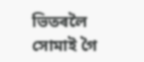ভিতৰলৈ সোমাই গৈ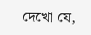দেখো যে,